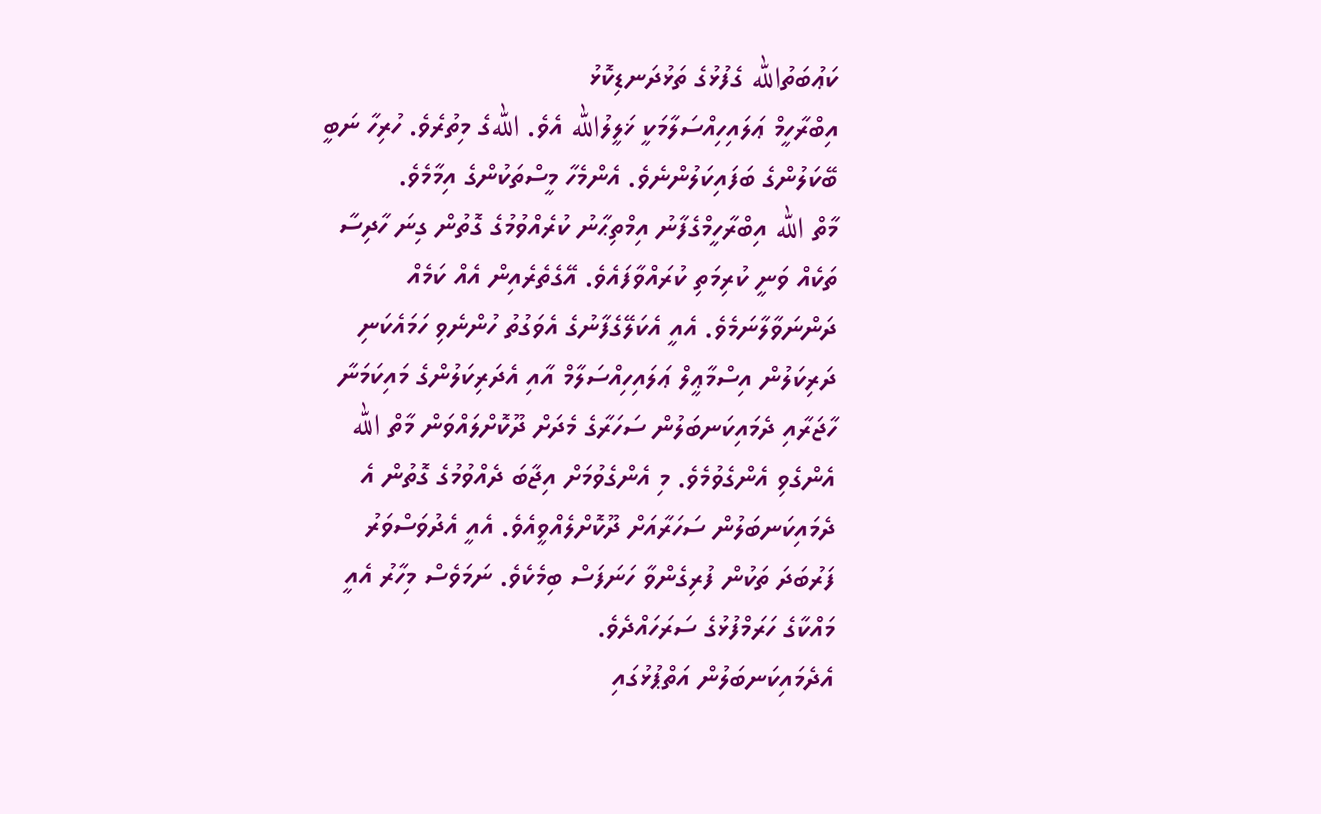ކަޢުބަތުالله ގެފުޅުގެ ތަޅުދަނޑިކޮޅު
އިބްރާހީމް ޢަލައިހިއްސަލާމަކީ ޚަލީލުالله އެވެ. اللهގެ މިތުރެވެ. ހުރިހާ ނަބީ ބޭކަލުންގެ ބަފައިކަލުންނެވެ. އެންމެހާ މީސްތަކުންގެ އިމާމެވެ.
މާތް الله އިބްރާހީމްގެފާނު އިމްތިޙާނު ކުރެއްވުމުގެ ގޮތުން ގިނަ ހާދިސާ ތަކެއް ވަނީ ކުރިމަތި ކުރައްވާފައެވެ. އޭގެތެރެއިން އެއް ކަމެއް ދަންނަވާލާނަމެވެ. އެއީ އެކަލޭގެފާނުގެ އެވަގުތު ހުންނެވި ހަމައެކަނި ދަރިކަލުން އިސްމާޢީލް ޢަލައިހިއްސަލާމް އާއި އެދަރިކަލުންގެ މައިކަމަނާ ހާޖަރާއި ދެމައިކަނބަލުން ސަހަރާގެ މެދަށް ދޫކޮށްލައްވަން މާތް الله އެންގެވި އެންގެވުމެވެ. މި އެންގެވުމަށް އިޖާބަ ދެއްވުމުގެ ގޮތުން އެ ދެމައިކަނބަލުން ސަހަރާއަށް ދޫކޮށްލެއްވީއެވެ. އެއީ އެދުވަސްވަރު ފަރުބަދަ ތަކުން ފުރިގެންވާ ހަނަފަސް ބިމެކެވެ. ނަމަވެސް މިހާރު އެއީ މައްކާގެ ހަރަމްފުޅުގެ ސަރަހައްދެވެ.
އެދެމައިކަނބަލުން އަތްޕުޅުގައި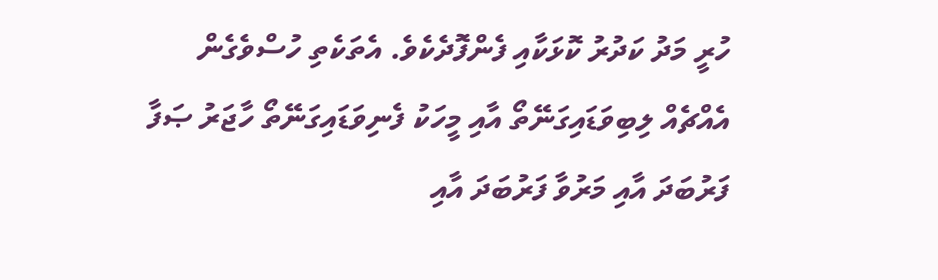ހުރީ މަދު ކަދުރު ކޮޅަކާއި ފެންފޮދެކެވެ. އެތަކެތި ހުސްވެގެން އެއްޗެއް ލިބިވަޑައިގަނޭތޯ އާއި މީހަކު ފެނިވަޑައިގަނޭތޯ ހާޖަރު ޞަފާ ފަރުބަދަ އާއި މަރުވާ ފަރުބަދަ އާއި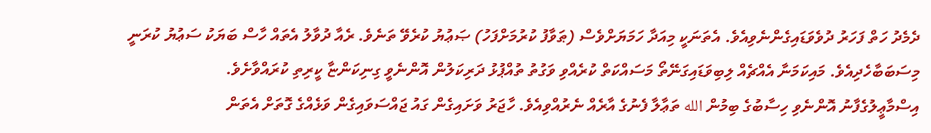ދެމެދު ހަތް ފަހަރު ދުވެވަޑައިގެންނެވިއެވެ. އެތަނަކީ މިއަދާ ހަމަޔަށްވެސް (ޠަވާފު ކުރުމަށްފަހު) ޞަޢުޔު ކުރެވޭ ތަނެވެ. ރެއާ ދުވާލު އެތައް ހާސް ބަޔަކު ސަޢުޔު ކުރަނީ މިސަބަބާހެދިއެވެ. މައިކަމަނާ އެއްޗެއް ލިބިވަޑައިގަނޭތޯ މަސައްކަތް ކުރެއްވި ވަގުތު ތުއްޕުޅު ދަރިކަލުން އޮންނެވީ ގިނިކަންޏާ ކީރިތި ކުރައްވާށެވެ.
އިސްމާޢީލުގެފާނު އޮންނެވި ހިސާބުގެ ބިމުން الله ތަޢާލާ ފެނުގެ އާރެއް ނެރުއްވިއެވެ. ހާޖަރު ވަށައިގެން ގައު ޖައްސަވައިގެން ވަޅެއްގެ ގޮތަށް އެތަން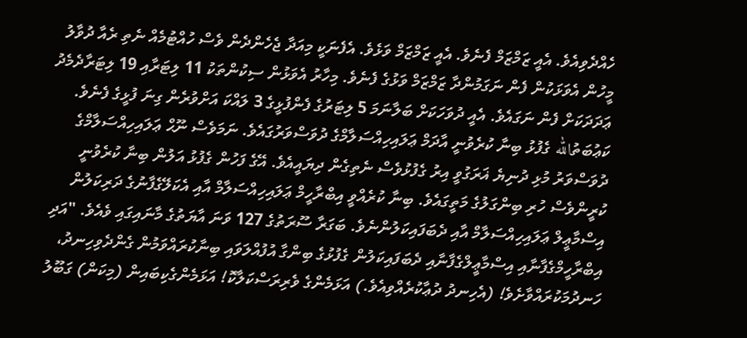ހެއްދެވިއެވެ. އެއީ ޒަމްޒަމް ފެނެވެ. އެއީ ޒަމްޒަމް ވަޅެވެ. އެފެނަކީ މިއަދާ ޖެހެންދެން ވެސް ހުއްޓުމެއް ނެތި ރެއާ ދުވާލު މީހުން އެވަޅަކުން ފެން ނަގަމުންދާ ޒަމްޒަމް ވަޅުގެ ފެނެވެ. މިހާރު އެވަޅުން ސިކުންތަކު 11 ލިޓަރާއި 19 ލިޓަރާދެމެދު ޢަދަދަކަށް ފެން ނަގައެވެ. އެއީ ދުވަހަކަށް ބަލާނަމަ 5 ލިޓަރުގެ ފެންފުޅީގެ 3 ލައްކަ އަށްވުރެން ގިނަ ފުޅީގެ ފެނެވެ.
ކަޢުބަތުالله ގެފުޅު ބިނާ ކުރެވުނީ އާދަމް ޢަލައިހިއްސަލާމްގެ ދުވަސްވަރުގައެވެ. ނަމަވެސް ނޫޙް ޢަލައިހިއްސަލާމްގެ ދުވަސްވަރު މުޅި ދުނިޔެ ޣަރަގުވީ އިރު ގެފުޅުވެސް ނެތިގެން ދިޔައީއެވެ. އޭގެ ފަހުން ގެފުޅު އަލުން ބިނާ ކުރެވުނީ ކުރީންވެސް ހުރި ބިންގަލުގެ މަތީގައެވެ. ބިނާ ކުރެއްވީ އިބްރާހީމް ޢަލައިހިއްސަލާމް އާއި އެކަލޭގެފާނުގެ ދަރިކަލުން އިސްމާޢީލް ޢަލައިހިއްސަލާމް އާއި ދެބަފައިކަލުންނެވެ. ބަގަރާ ސޫރަތުގެ 127 ވަނަ އާޔަތުގެ މާނައިގައި ވެއެވެ. "އަދި އިބްރާހީމްގެފާނާއި އިސްމާޢީލްގެފާނާއި ދެބަފައިކަލުން ގެފުޅުގެ ބިންގާ އުފުއްލަވައި ބިނާކުރައްވަމުން ގެންދެވިހިނދު، ހަނދުމަކުރައްވާށެވެ! (އެހިނދު ދުޢާކުރެއްވިއެވެ.) އަޅަމެންގެ ވެރިރަސްކަލާކޮ! އަޅަމެންގެކިބައިން (މިކަން) ގަބޫލު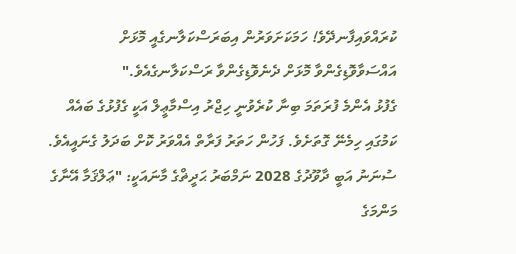ކުރައްވައިފާނދޭވެ! ހަމަކަށަވަރުން އިބަރަސްކަލާނގެއީ މޮޅަށް އައްސަވާވޮޑިގެންވާ މޮޅަށް ދެނެވޮޑިގެންވާ ރަސްކަލާނގެއެވެ."
ގެފުޅު އެންމެ ފުރަތަމަ ބިނާ ކުރެވުނީ ހިޖްރު އިސްމާޢީލް އަކީ ގެފުޅުގެ ބައެއް ކަމުގައި ހިމެނޭ ގޮތަށެވެ. ފަހުން ހަތަރު ފަރާތް އެއްވަރު ކޮށް ބަދަލު ގެނައީއެވެ. ސުނަނު އަބީ ދާވޫދުގެ 2028 ނަމްބަރު ޙަދީޡްގެ މާނައަކީ: "ޢަލްޤަމާ އޭނާގެ މަންމަގެ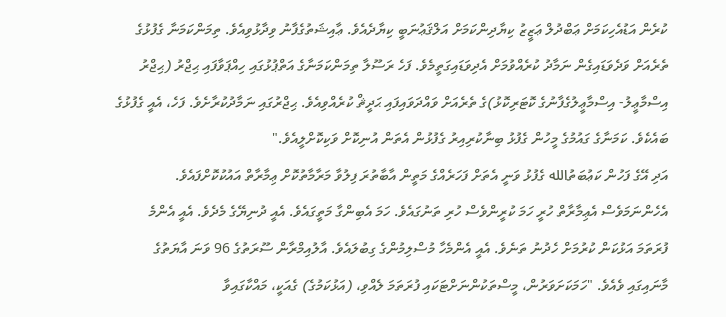ކުރެން އަޑުއެހިކަމަށް ޢަބްދުލް ޢަޒީޒު ކިޔާދިންކަމަށް އަލްޤަޢުނަބީ ކިޔާދެއެވެ. ޢާއިޝަތުގެފާނު ވިދާޅުވިއެވެ. ތިމަންކަމަނާ ގެފުޅުގެ ތެރެއަށް ވަދެވަޑައިގެން ނަމާދު ކުރެއްވުމަށް އެދިވަޑައިގަތީމެވެ. ފަހެ ރަސޫލާ ތިމަންކަމަނާގެ އަތްޕުޅުގައި ހިއްޕަވާފައި ޙިޖްރު (ޙިޖްރު އިސްމާޢީލު- އިސްމާޢީލުގެފާނުގެ ކޮޓަރިކޮޅު)ގެ ތެރެއަށް ވައްދަވައިފައި ޙަދީޘް ކުރެއްވިއެވެ. ޙިޖްރުގައި ނަމާދުކުރާށެވެ. ފަހެ، އެއީ ގެފުޅުގެ ބައެކެވެ. ކަމަނާގެ ގައުމުގެ މީހުން ގެފުޅު ބިނާކުރިއިރު ގެފުޅުން އެތަން އުނިކޮށް ވަކިކޮށްލީއެވެ."
އަދި އޭގެ ފަހުން ކަޢުބަތުالله ގެފުޅު ވަނީ އެތަށް ފަހަރެއްގެ މަތީން އާބާތުރަ ފިލުވާ މަރާމާތުކޮށް ޢިމާރާތް އައުކުކޮށްފައެވެ. އެހެންނަމަވެސް އެޢިމާރާތް ހުރީ ހަމަ ކުރީންވެސް ހުރި ތަނުގައެވެ. ހަމަ އެބިންގާ މަތީގައެވެ. އެއީ ދުނިޔޭގެ މެދެވެ. އެއީ އެންމެ ފުރަތަމަ އަޅުކަން ކުރުމަށް ހެދުނު ތަނެވެ. އެއީ އެންމެހާ މުސްލިމުންގެ ގިބުލައެވެ. އާލުއިމްރާން ސޫރަތުގެ 96 ވަނަ އާޔަތުގެ މާނައިގައި ވެއެވެ. "ހަމަކަށަވަރުން، މީސްތަކުންނަށްޓަކައި ފުރަތަމަ ލެއްވި، (އަޅުކަމުގެ) ގެއަކީ، މައްކާގައިވާ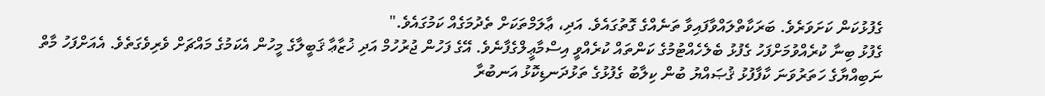ގެފުޅުކަން ކަށަވަރެވެ. ބަރަކާތްލައްވާފައިވާ ތަނެއްގެ ގޮތުގައެވެ. އަދި، ޢާލަމްތަކަށް ތެދުމަގެއް ކަމުގައެވެ."
ގެފުޅު ބިނާ ކުރެއްވުމަށްފަހު ގެފުޅު ބެލެހެއްޓުމުގެ ކަންތައް ކުރެއްވީ އިސްމާޢީލްގެފާނެވެ. އޭގެ ފަހުން ޖުރުހުމް އަދި ޚުޒާޢާ ޤަބީލާގެ މީހުން އެކަމުގެ މައްޗަށް ވެރިވެގަތެވެ. އެއަށްފަހު މާތް ނަބިއްޔާގެ ހަތަރުވަނަ ކާފާފުޅު ޤުޞައްޔު ބުން ކިލާބު ގެފުޅުގެ ތަޅުދަނޑިކޮޅު އަނބުރާ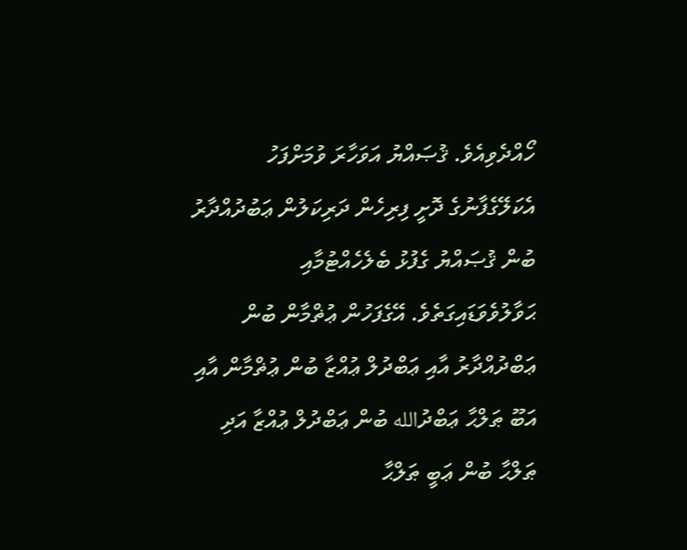ހޯއްދެވިއެވެ. ޤުޞައްޔު އަވަހާރަ ވުމަށްފަހު އެކަލޭގެފާނުގެ ދޮށީ ފިރިހެން ދަރިކަލުން ޢަބުދުއްދާރު ބުން ޤުޞައްޔު ގެފުޅު ބެލެހެއްޓުމާއި ޙަވާލުވެވަޑައިގަތެވެ. އޭގެފަހުން ޢުޡްމާން ބުން ޢަބްދުއްދާރު އާއި ޢަބްދުލް ޢުއްޒާ ބުން ޢުޡްމާން އާއި އަބޫ ޠަލްޙާ ޢަބްދުالله ބުން ޢަބްދުލް ޢުއްޒާ އަދި ޠަލްޙާ ބުން ޢަބީ ޠަލްޙާ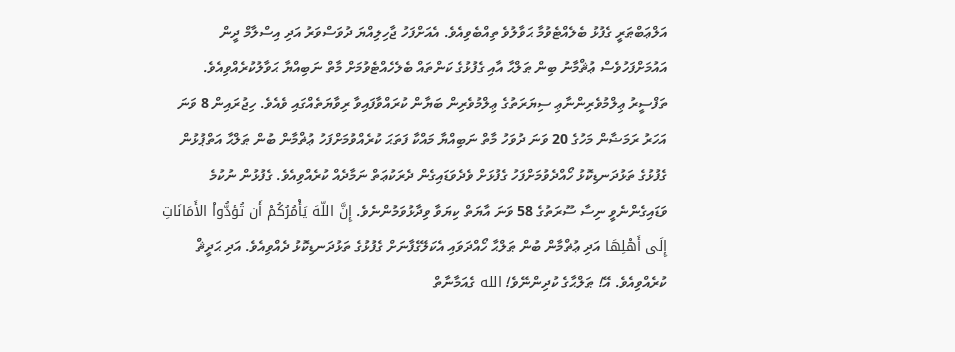އަލްޢަބްޠަރީ ގެފުޅު ބެލެއްޓެވުމާ ޙަވާލުވެ ތިއްބެވިއެވެ. އެއަށްފަހު ޖާހިލިއްޔަ ދުވަސްވަރު އަދި އިސްލާމް ދީން އައުމަށްފަހުވެސް ޢުޘްމާނު ބިން ޠަލްޙާ އާއި ގެފުޅުގެ ކަންތައް ބެލެހެއްޓެވުމަށް މާތް ނަބިއްޔާ ޙަވާލުކުރެއްވިއެވެ.
ތަފްސީރު ޢިލްމުވެރިންނާޢި ސިޔަރަތުގެ ޢިލްމުވެރިން ބަޔާން ކުރައްވާފައިވާ ރިވާޔަތެއްގައި ވެއެވެ. ހިޖުރައިން 8 ވަނަ އަހަރު ރަމަޟާން މަހުގެ 20 ވަނަ ދުވަހު މާތް ނަބިއްޔާ މައްކާ ފަތަޙަ ކުރެއްވުމަށްފަހު ޢުޡްމާން ބުން ޠަލްޙާ އަތްޕުޅުން ގެފުޅުގެ ތަޅުދަނޑިކޮޅު ހޯއްދެވުމަށްފަހު ގެފުޅަށް ވެދެވަޑައިގެން ދެރަކުޢަތް ނަމާދެއް ކުރެއްވިއެވެ. ގެފުޅުން ނުކުމެ ވަޑައިގެންނެވީ ނިސާ ސޫރަތުގެ 58 ވަނަ އާޔަތް ކިޔަވާ ވިދާޅުވަމުންނެވެ. إِنَّ اللّهَ يَأْمُرُكُمْ أَن تُؤدُّواْ الأَمَانَاتِ إِلَى أَهْلِهَا އަދި ޢުޡްމާން ބުން ޠަލްޙާ ހޯއްދަވައި އެކަލޭގެފާނަށް ގެފުޅުގެ ތަޅުދަނޑިކޮޅު ދެއްވިއެވެ. އަދި ޙަދީޘް ކުރެއްވިއެވެ. އޭ! ޠަލްޙާގެ ކުދިންނޭވެ! الله ގެއަމާނާތް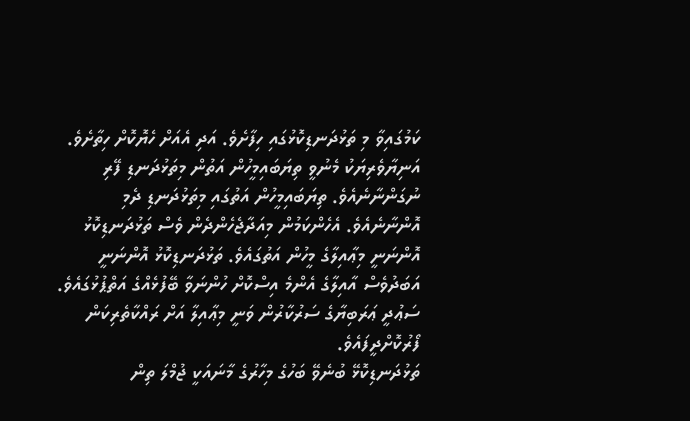ކަމުގައިވާ މި ތަޅުދަނޑިކޮޅުގައި ހިފާށެވެ. އަދި އެއަށް ހެޔޮކޮށް ހިތާށެވެ. އަނިޔާވެރިޔަކު މެނުވީ ތިޔަބައިމީހުން އަތުން މިތަޅުދަނޑި ފޭރި ނުގަންނާނެއެވެ. ތިޔަބައިމީހުން އަތުގައި މިތަޅުދަނޑި ދެމި އޮންނާނެއެވެ. އެހެންކަމުން މިއަދާޖެހެންދެން ވެސް ތަޅުދަނޑިކޮޅު އޮންނަނީ މިޢާއިލާގެ މީހުން އަތުގައެވެ. ތަޅުދަނޑިކޮޅު އޮންނަނީ އަބަދުވެސް އާއިލާގެ އެންމެ އިސްކޮށް ހުންނަވާ ބޭފުޅެއްގެ އަތްޕުޅުގައެވެ. ސަޢުދީ ޢަރަބިޔާގެ ސަރުކާރުން ވަނީ މިޢާއިލާ އަށް ރައްކާތެރިކަން ފޯރުކޮށްދީފައެވެ.
ތަޅުދަނޑިކޮޅޭ ބުނެވޭ ބަހުގެ މިހާރުގެ މާނައަކީ ޖުމްލަ ތިން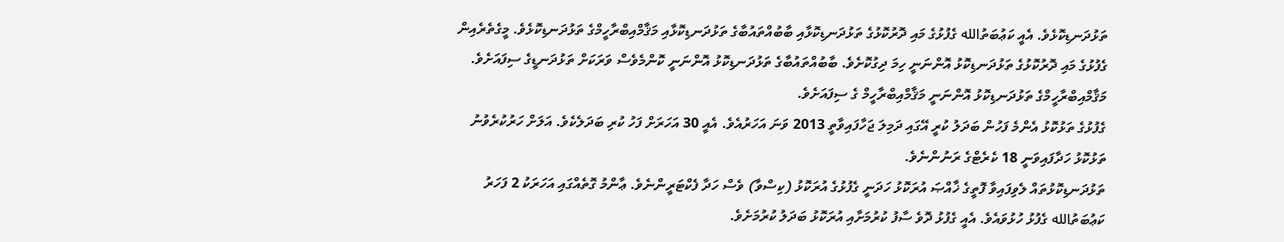ތަޅުދަނޑިކޮޅެވެ. އެއީ ކަޢުބަތުالله ގެފުޅުގެ މައި ދޮރުކޮޅުގެ ތަޅުދަނޑިކޮޅާއި ބާބުއްތައުބާގެ ތަޅުދަނޑިކޮޅާއި މަޤާމްއިބްރާހީމްގެ ތަޅުދަނޑިކޮޅެވެ. މީގެތެރެއިން ގެފުޅުގެ މައި ދޮރުކޮޅުގެ ތަޅުދަނޑިކޮޅު އޮންނަނީ ހިމަ ދިގުކޮށެވެ. ބާބުއްތައުބާގެ ތަޅުދަނޑިކޮޅު އޮންނަނީ ކޮންމެވެސް ވަރަކަށް ތަޅުދަނޑީގެ ސިފައަށެވެ. މަޤާމްއިބްރާހީމްގެ ތަޅުދަނޑިކޮޅު އޮންނަނީ މަޤާމްއިބްރާހީމް ގެ ސިފައަށެވެ.
ގެފުޅުގެ ތަޅުކޮޅު އެންމެ ފަހުން ބަދަލު ކުރީ އޭގައި ދަމިލަ ޖަހާފައިވާތީ 2013 ވަނަ އަހަރުއެވެ. އެއީ 30 އަހަރަށް ފަހު ކުރި ބަދަލެކެވެ. އަލަށް ހަރުކުރެވުނު ތަޅުކޮޅު ހަދާފައިވަނީ 18 ކެރެޓްގެ ރަނުންނެވެ.
ތަޅުދަނޑިކޮޅުތައް ލެވިފައިވާ ފޮތީގެ ޚާއްޞަ އުރަކޮޅު ހަދަނީ ގެފުޅުގެ އުރަކޮޅު (ކިސްވާ) ވެސް ހަދާ ފެކްޓަރީންނެވެ. ޢާންމު ގޮތެއްގައި އަހަރަކު 2 ފަހަރު ކަޢުބަތުالله ގެފުޅު ހުޅުވައެވެ. އެއީ ގެފުޅު ދޮވެ ސާފު ކުރުމަށާއި އުރަކޮޅު ބަދަލު ކުރުމަށެވެ.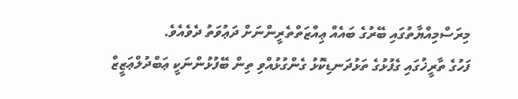މިރަސްމިއްޔާތުގައި ބޭރުގެ ބައެއް ޢިއްޒަތްތެރީންނަށް ދަޢުވަތު ދެވެއެވެ.
ފަހުގެ ތާރީޚުގައި ގެފުޅުގެ ތަޅުދަނޑިކޮޅު ގެންގުޅުއްވި ތިން ބޭފުޅުންނަކީ ޢަބްދުލްޢަޒީޒް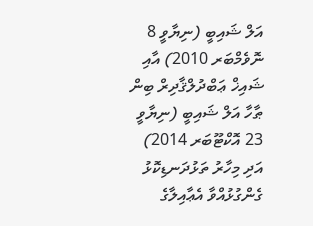އަލް ޝައިބީ (ނިޔާވީ 8 ނޮވެމްބަރ 2010) އާއި ޝައިޚް ޢަބްދުލްޤާދިރް ބިން ޠާހާ އަލް ޝައިބީ (ނިޔާވީ 23 އޮކްޓޫބަރ 2014) އަދި މިހާރު ތަޅުދަނޑިކޮޅު ގެންގުޅުއްވާ އެޢާއިލާގެ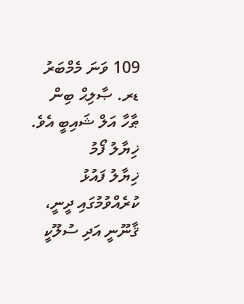109 ވަނަ މެމްބަރު ޑރ. ޞާލިޙް ބިން ޠާހާ އަލް ޝައިބީ އެވެ.
ޚިޔާލު ފޯމު
ޚިޔާލު ފައުޅު ކުރެއްވުމުގައި ދީނީ، ޤާނޫނީ އަދި ސުލޫކީ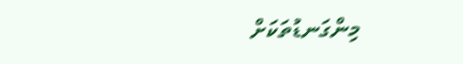މިންގަނޑުތަކަށް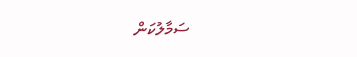ސަމާލުކަން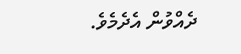ދެއްވުން އެދެމެވެ.